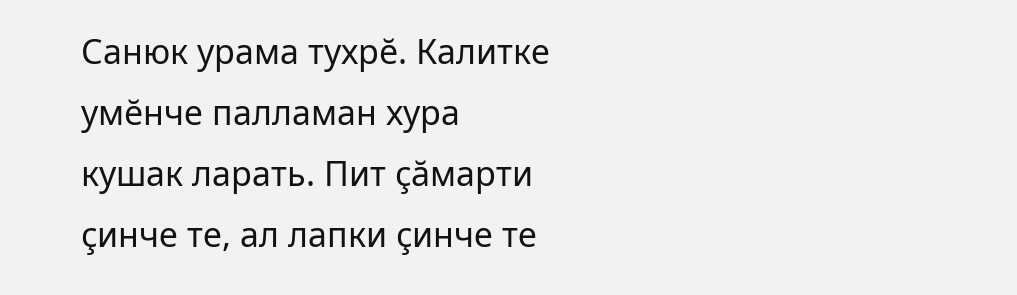Санюк урама тухрĕ. Калитке умĕнче палламан хура кушак ларать. Пит çăмарти çинче те, ал лапки çинче те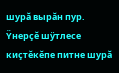шурă вырăн пур. Ÿнерçĕ шÿтлесе киçтĕкĕпе питне шурă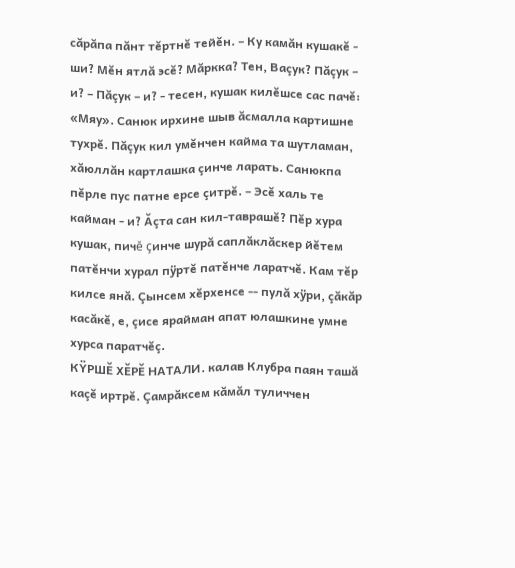сăрăпа пăнт тĕртнĕ тейĕн. – Ку камăн кушакĕ - ши? Мĕн ятлă эсĕ? Мăркка? Тен, Ваçук? Пăçук – и? – Пăçук – и? - тесен, кушак килĕшсе сас пачĕ: «Мяу». Санюк ирхине шыв ăсмалла картишне тухрĕ. Пăçук кил умĕнчен кайма та шутламан, хăюллăн картлашка çинче ларать. Санюкпа пĕрле пус патне ерсе çитрĕ. – Эсĕ халь те кайман - и? Ăçта сан кил-таврашĕ? Пĕр хура кушак, пичĕ çинче шурă саплăклăскер йĕтем патĕнчи хурал пÿртĕ патĕнче ларатчĕ. Кам тĕр килсе янă. Çынсем хĕрхенсе -- пулă хÿри, çăкăр касăкĕ, е, çисе ярайман апат юлашкине умне хурса паратчĕç.
КŸРШĔ ХĔРĔ НАТАЛИ. калав Клубра паян ташă каçĕ иртрĕ. Çамрăксем кăмăл туличчен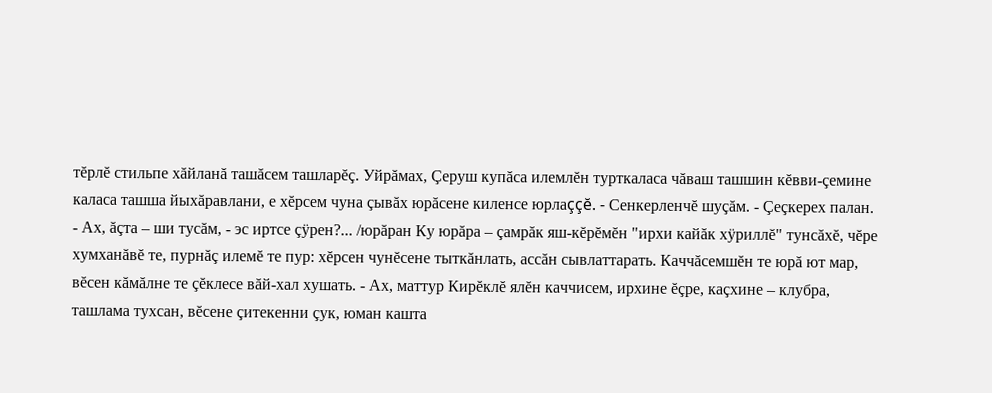тĕрлĕ стильпе хăйланă ташăсем ташларĕç. Уйрăмах, Çеруш купăса илемлĕн турткаласа чăваш ташшин кĕвви-çемине каласа ташша йыхăравлани, е хĕрсем чуна çывăх юрăсене киленсе юрлаççĕ. - Сенкерленчĕ шуçăм. - Çеçкерех палан. - Ах, ăçта – ши тусăм, - эс иртсе çÿрен?... /юрăран Ку юрăра – çамрăк яш-кĕрĕмĕн "ирхи кайăк хÿриллĕ" тунсăхĕ, чĕре хумханăвĕ те, пурнăç илемĕ те пур: хĕрсен чунĕсене тыткăнлать, ассăн сывлаттарать. Каччăсемшĕн те юрă ют мар, вĕсен кăмăлне те çĕклесе вăй-хал хушать. - Ах, маттур Кирĕклĕ ялĕн каччисем, ирхине ĕçре, каçхине – клубра, ташлама тухсан, вĕсене çитекенни çук, юман кашта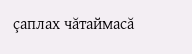çаплах чăтаймасă